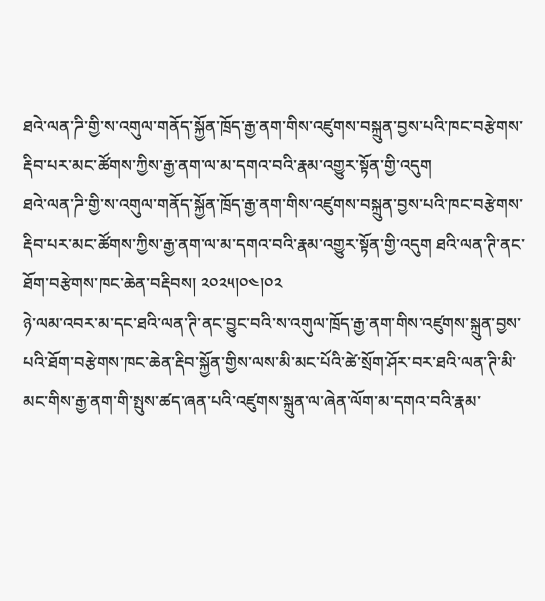ཐའེ་ལན་ཌི་གྱི་ས་འགུལ་གནོད་སྐྱོན་ཁྲོད་རྒྱ་ནག་གིས་འཛུགས་བསྐྲུན་བྱས་པའི་ཁང་བརྩེགས་རྡིབ་པར་མང་ཚོགས་ཀྱིས་རྒྱ་ནག་ལ་མ་དགའ་བའི་རྣམ་འགྱུར་སྟོན་གྱི་འདུག
ཐའེ་ལན་ཌི་གྱི་ས་འགུལ་གནོད་སྐྱོན་ཁྲོད་རྒྱ་ནག་གིས་འཛུགས་བསྐྲུན་བྱས་པའི་ཁང་བརྩེགས་རྡིབ་པར་མང་ཚོགས་ཀྱིས་རྒྱ་ནག་ལ་མ་དགའ་བའི་རྣམ་འགྱུར་སྟོན་གྱི་འདུག ཐའི་ལན་ཊི་ནང་ཐོག་བརྩེགས་ཁང་ཆེན་བརྡིབས། ༢༠༢༥།༠༤།༠༢
ཉེ་ལམ་འབར་མ་དང་ཐའི་ལན་ཊི་ནང་བྱུང་བའི་ས་འགུལ་ཁྲོད་རྒྱ་ནག་གིས་འཛུགས་སྐྲུན་བྱས་པའི་ཐོག་བརྩེགས་ཁང་ཆེན་རྡིབ་སྐྱོན་གྱིས་ལས་མི་མང་པོའི་ཚེ་སྲོག་ཤོར་བར་ཐའི་ལན་ཊི་མི་མང་གིས་རྒྱ་ནག་གི་སྤུས་ཚད་ཞན་པའི་འཛུགས་སྐྲུན་ལ་ཞེན་ལོག་མ་དགའ་བའི་རྣམ་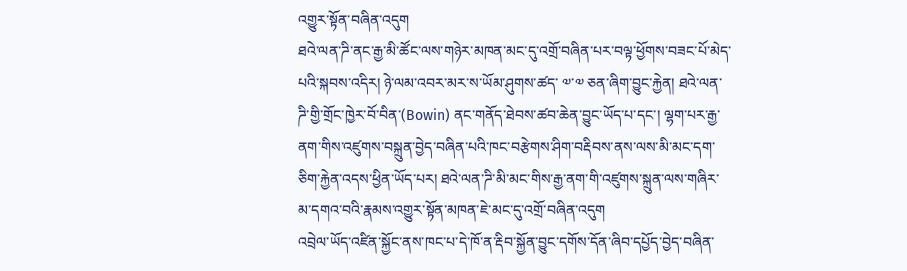འགྱུར་སྟོན་བཞིན་འདུག
ཐའེ་ལན་ཌི་ནང་རྒྱ་མི་ཚོང་ལས་གཉེར་མཁན་མང་དུ་འགྲོ་བཞིན་པར་བལྟ་ཕྱོགས་བཟང་པོ་མེད་པའི་སྐབས་འདིར། ཉེ་ལམ་འབར་མར་ས་ཡོམ་ཤུགས་ཚད་ ༧་༧ ཅན་ཞིག་བྱུང་རྐྱེན། ཐའེ་ལན་ཌི་གྱི་གྲོང་ཁྱེར་བོ་བིན་(Bowin) ནང་གནོད་ཐེབས་ཚབ་ཆེན་བྱུང་ཡོད་པ་དང་། ལྷག་པར་རྒྱ་ནག་གིས་འཛུགས་བསྐྲུན་བྱེད་བཞིན་པའི་ཁང་བརྩེགས་ཤིག་བརྡིབས་ནས་ལས་མི་མང་དག་ཅིག་རྐྱེན་འདས་ཕྱིན་ཡོད་པར། ཐའེ་ལན་ཌི་མི་མང་གིས་རྒྱ་ནག་གི་འཛུགས་སྐྲུན་ལས་གཞིར་མ་དགའ་བའི་རྣམས་འགྱུར་སྟོན་མཁན་ཇེ་མང་དུ་འགྲོ་བཞིན་འདུག
འབྲེལ་ཡོད་འཛིན་སྐྱོང་ནས་ཁང་པ་དེ་ཁོ་ན་རྡིབ་སྐྱོན་བྱུང་དགོས་དོན་ཞིབ་དཔྱོད་བྱེད་བཞིན་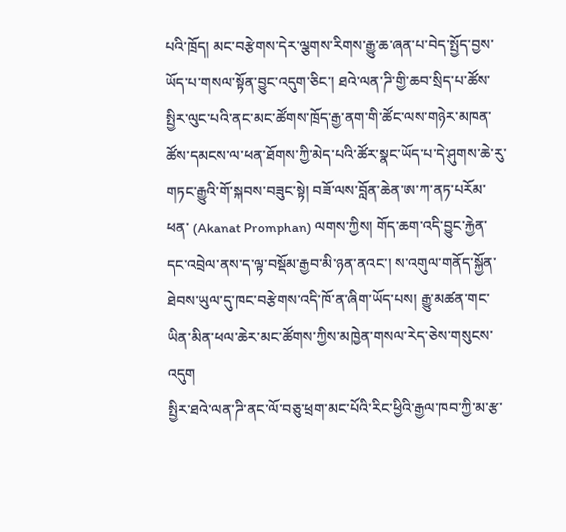པའི་ཁྲོད། མང་བརྩེགས་དེར་ལྕགས་རིགས་རྒྱུ་ཆ་ཞན་པ་བེད་སྤྱོད་བྱས་ཡོད་པ་གསལ་སྟོན་བྱུང་འདུག་ཅིང་། ཐའེ་ལན་ཌི་གྱི་ཆབ་སྲིད་པ་ཚོས་སྤྱིར་ལུང་པའི་ནང་མང་ཚོགས་ཁྲོད་རྒྱ་ནག་གི་ཚོང་ལས་གཉེར་མཁན་ཚོས་དམངས་ལ་ཕན་ཐོགས་ཀྱི་མེད་པའི་ཚོར་སྣང་ཡོད་པ་དེ་ཤུགས་ཆེ་རུ་གཏང་རྒྱུའི་གོ་སྐབས་བཟུང་སྟེ། བཟོ་ལས་བློན་ཆེན་ཨ་ཀ་ནཏ་པརོམ་ཕན་ (Akanat Promphan) ལགས་ཀྱིས། གོད་ཆག་འདི་བྱུང་རྐྱེན་དང་འབྲེལ་ནས་ད་ལྟ་བསྡོམ་རྒྱབ་མི་ཉན་ནའང་། ས་འགུལ་གནོད་སྐྱོན་ཐེབས་ཡུལ་དུ་ཁང་བརྩེགས་འདི་ཁོ་ན་ཞིག་ཡོད་པས། རྒྱུ་མཚན་གང་ཡིན་མིན་ཕལ་ཆེར་མང་ཚོགས་ཀྱིས་མཁྱེན་གསལ་རེད་ཅེས་གསུངས་འདུག
སྤྱིར་ཐའེ་ལན་ཌི་ནང་ལོ་བཅུ་ཕྲག་མང་པོའི་རིང་ཕྱིའི་རྒྱལ་ཁབ་ཀྱི་མ་རྩ་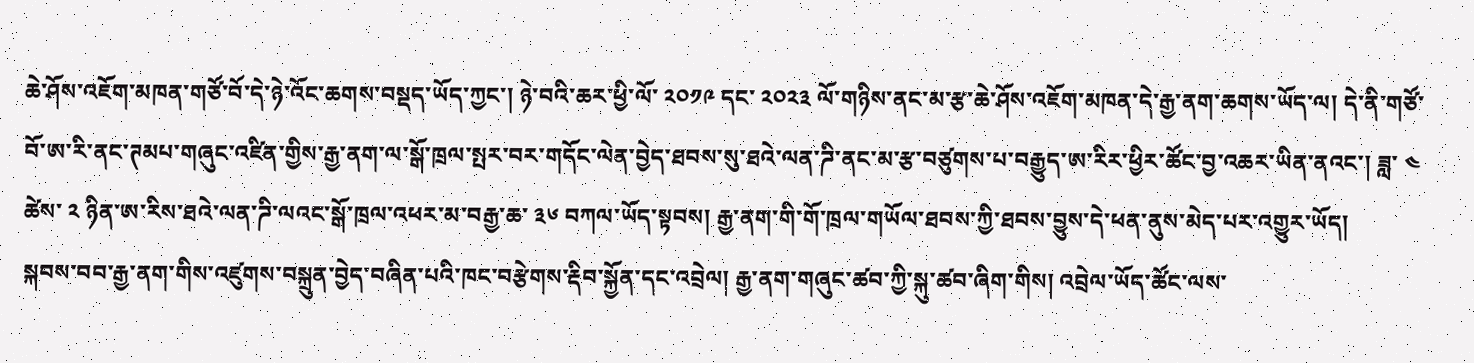ཆེ་ཤོས་འཇོག་མཁན་གཙོ་བོ་དེ་ཉེ་འོང་ཆགས་བསྡད་ཡོད་ཀྱང་། ཉེ་བའི་ཆར་ཕྱི་ལོ་ ༢༠༡༩ དང་ ༢༠༢༣ ལོ་གཉིས་ནང་མ་རྩ་ཆེ་ཤོས་འཇོག་མཁན་དེ་རྒྱ་ནག་ཆགས་ཡོད་ལ། དེ་ནི་གཙོ་བོ་ཨ་རི་ནང་ཊམཔ་གཞུང་འཛིན་གྱིས་རྒྱ་ནག་ལ་སྒོ་ཁྲལ་སྤར་བར་གདོང་ལེན་བྱེད་ཐབས་སུ་ཐའེ་ལན་ཌི་ནང་མ་རྩ་བཙུགས་པ་བརྒྱུད་ཨ་རིར་ཕྱིར་ཚོང་བྱ་འཆར་ཡིན་ནའང་། ཟླ་ ༤ ཚེས་ ༢ ཉིན་ཨ་རིས་ཐའེ་ལན་ཌི་ལའང་སྒོ་ཁྲལ་འཕར་མ་བརྒྱ་ཆ་ ༣༦ བཀལ་ཡོད་སྟབས། རྒྱ་ནག་གི་གོ་ཁྲལ་གཡོལ་ཐབས་ཀྱི་ཐབས་བྱུས་དེ་ཕན་ནུས་མེད་པར་འགྱུར་ཡོད།
སྐབས་བབ་རྒྱ་ནག་གིས་འཛུགས་བསྐྲུན་བྱེད་བཞིན་པའི་ཁང་བརྩེགས་རྡིབ་སྐྱོན་དང་འབྲེལ། རྒྱ་ནག་གཞུང་ཚབ་ཀྱི་སྐུ་ཚབ་ཞིག་གིས། འབྲེལ་ཡོད་ཚོང་ལས་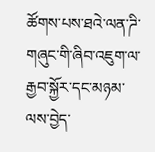ཚོགས་པས་ཐའེ་ལན་ཌི་གཞུང་གི་ཞིབ་འཇུག་ལ་རྒྱབ་སྐྱོར་དང་མཉམ་ལས་བྱེད་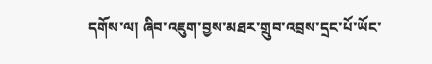དགོས་ལ། ཞིབ་འཇུག་བྱས་མཐར་གྲུབ་འབྲས་དྲང་པོ་ཡོང་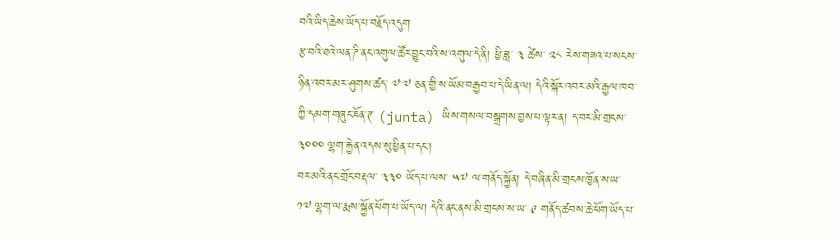བའི་ཡིད་ཆེས་ཡོད་པ་བརྗོད་འདུག
རྩ་བའི་ཐའེ་ལན་ཌི་ནང་འགུལ་ཚོར་བྱུང་བའི་ས་འགུལ་དེ་ནི། ཕྱི་ཟླ་ ༣ ཚེས་ ༢༨ རེས་གཟའ་པ་སངས་ཉིན་འབར་མར་ཤུགས་ཚད་ ༧་༧ ཅན་གྱི་ས་ཡོམ་བརྒྱབ་པ་དེ་ཡིན་ལ། དེའི་སྐོར་འབར་མའི་རྒྱལ་ཁབ་ཀྱི་དམག་གཞུང་ཇོན་ཊ་ (junta) ཡིས་གསལ་བསྒྲགས་བྱས་པ་ལྟར་ན། ད་བར་མི་གྲངས་ ༣༠༠༠ ལྷག་རྐྱེན་འདས་སུ་ཕྱིན་པ་དང་།
བར་མའི་ནང་གྲོང་བརྡལ་ ༣༣༠ ཡོད་པ་ལས་ ༥༧ ལ་གནོད་སྐྱོན། དེ་བཞིན་མི་གྲངས་ཁྱོན་ས་ཡ་ ༡༧ ལྷག་ལ་རྨས་སྐྱོན་ཕོག་པ་ཡོད་ལ། དེའི་ནང་ནས་མི་གྲངས་ས་ཡ་ ༩ གནོད་ཚབས་ཆེ་ཕོག་ཡོད་པ་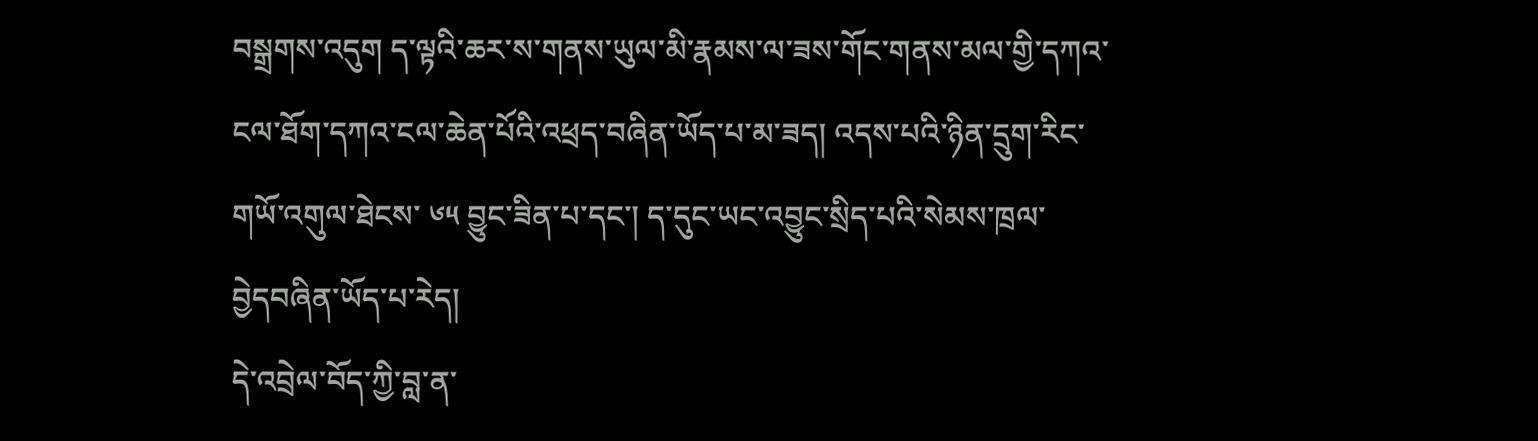བསྒྲགས་འདུག ད་ལྟའི་ཆར་ས་གནས་ཡུལ་མི་རྣམས་ལ་ཟས་གོང་གནས་མལ་གྱི་དཀའ་ངལ་ཐོག་དཀའ་ངལ་ཆེན་པོའི་འཕྲད་བཞིན་ཡོད་པ་མ་ཟད། འདས་པའི་ཉིན་དྲུག་རིང་གཡོ་འགུལ་ཐེངས་ ༦༥ བྱུང་ཟིན་པ་དང་། ད་དུང་ཡང་འབྱུང་སྲིད་པའི་སེམས་ཁྲལ་བྱེདབཞིན་ཡོད་པ་རེད།
དེ་འབྲེལ་བོད་ཀྱི་བླ་ན་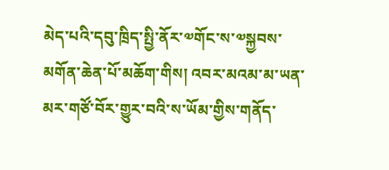མེད་པའི་དབུ་ཁྲིད་སྤྱི་ནོར་༧གོང་ས་༧སྐྱབས་མགོན་ཆེན་པོ་མཆོག་གིས། འབར་མའམ་མ་ཡན་མར་གཙོ་བོར་གྱུར་བའི་ས་ཡོམ་གྱིས་གནོད་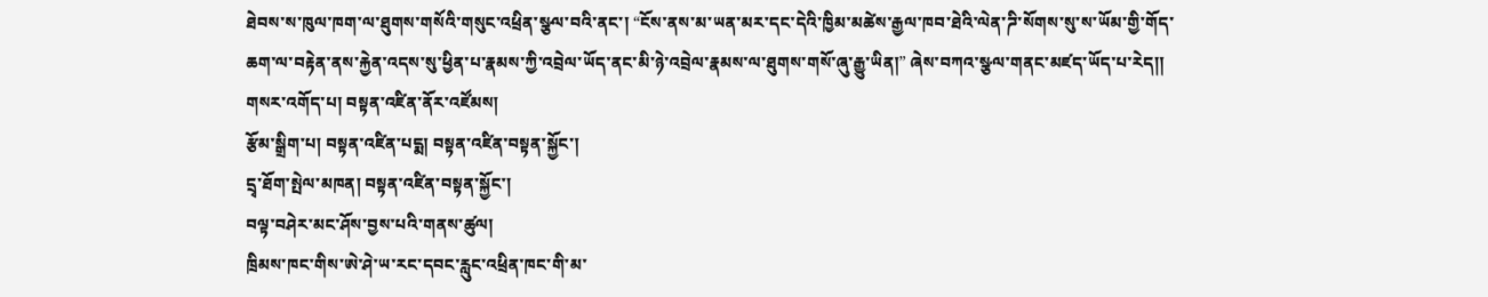ཐེབས་ས་ཁུལ་ཁག་ལ་ཐུགས་གསོའི་གསུང་འཕྲིན་སྩལ་བའི་ནང་། “ངོས་ནས་མ་ཡན་མར་དང་དེའི་ཁྱིམ་མཚེས་རྒྱལ་ཁབ་ཐེའི་ལེན་ཌི་སོགས་སུ་ས་ཡོམ་གྱི་གོད་ཆག་ལ་བརྟེན་ནས་རྐྱེན་འདས་སུ་ཕྱིན་པ་རྣམས་ཀྱི་འབྲེལ་ཡོད་ནང་མི་ཉེ་འབྲེལ་རྣམས་ལ་ཐུགས་གསོ་ཞུ་རྒྱུ་ཡིན།” ཞེས་བཀའ་སྩལ་གནང་མཛད་ཡོད་པ་རེད།།
གསར་འགོད་པ། བསྟན་འཛིན་ནོར་འཛོམས།
རྩོམ་སྒྲིག་པ། བསྟན་འཛིན་པདྨ། བསྟན་འཛིན་བསྟན་སྐྱོང་།
དྲྭ་ཐོག་སྤེལ་མཁན། བསྟན་འཛིན་བསྟན་སྐྱོང་།
བལྟ་བཤེར་མང་ཤོས་བྱས་པའི་གནས་ཚུལ།
ཁྲིམས་ཁང་གིས་ཨེ་ཤེ་ཡ་རང་དབང་རླུང་འཕྲིན་ཁང་གི་མ་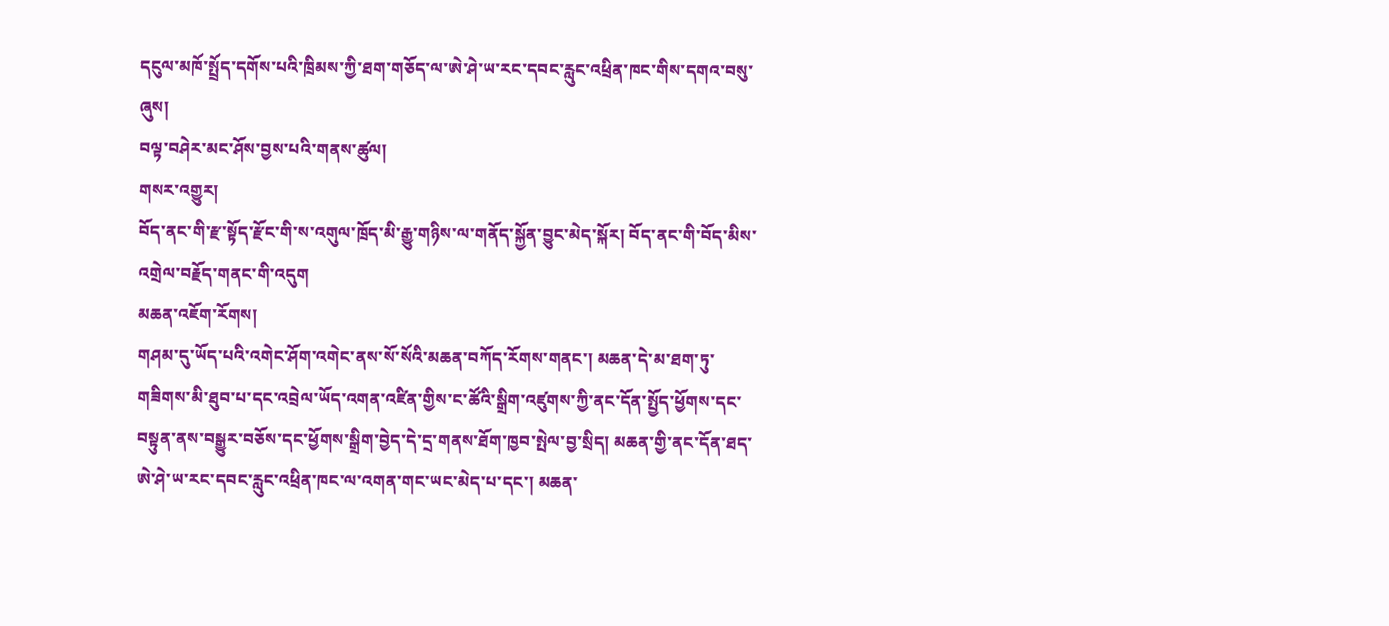དངུལ་མཁོ་སྤྲོད་དགོས་པའི་ཁྲིམས་ཀྱི་ཐག་གཅོད་ལ་ཨེ་ཤེ་ཡ་རང་དབང་རླུང་འཕྲིན་ཁང་གིས་དགའ་བསུ་ཞུས།
བལྟ་བཤེར་མང་ཤོས་བྱས་པའི་གནས་ཚུལ།
གསར་འགྱུར།
བོད་ནང་གི་རྫ་སྟོད་རྫོང་གི་ས་འགུལ་ཁྲོད་མི་རྒྱུ་གཉིས་ལ་གནོད་སྐྱོན་བྱུང་མེད་སྐོར། བོད་ནང་གི་བོད་མིས་འགྲེལ་བརྗོད་གནང་གི་འདུག
མཆན་འཇོག་རོགས།
གཤམ་དུ་ཡོད་པའི་འགེང་ཤོག་འགེང་ནས་སོ་སོའི་མཆན་བཀོད་རོགས་གནང་། མཆན་དེ་མ་ཐག་ཏུ་གཟིགས་མི་ཐུབ་པ་དང་འབྲེལ་ཡོད་འགན་འཛིན་གྱིས་ང་ཚོའི་སྒྲིག་འཛུགས་ཀྱི་ནང་དོན་སྤྱོད་ཕྱོགས་དང་བསྟུན་ནས་བསྒྱུར་བཅོས་དང་ཕྱོགས་སྒྲིག་བྱེད་དེ་དྲ་གནས་ཐོག་ཁྱབ་སྤེལ་བྱ་སྲིད། མཆན་གྱི་ནང་དོན་ཐད་ཨེ་ཤེ་ཡ་རང་དབང་རླུང་འཕྲིན་ཁང་ལ་འགན་གང་ཡང་མེད་པ་དང་། མཆན་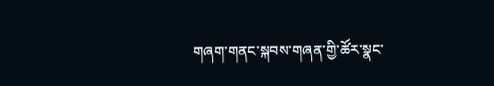གཞག་གནང་སྐབས་གཞན་གྱི་ཚོར་སྣང་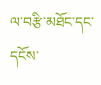ལ་བརྩི་མཐོང་དང་དངོས་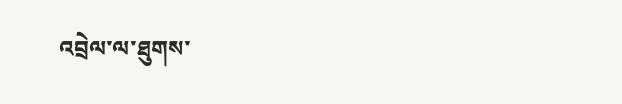འབྲེལ་ལ་ཐུགས་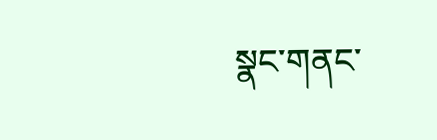སྣང་གནང་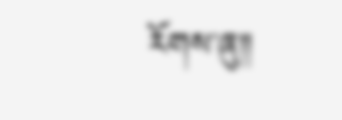རོགས་ཞུ༎